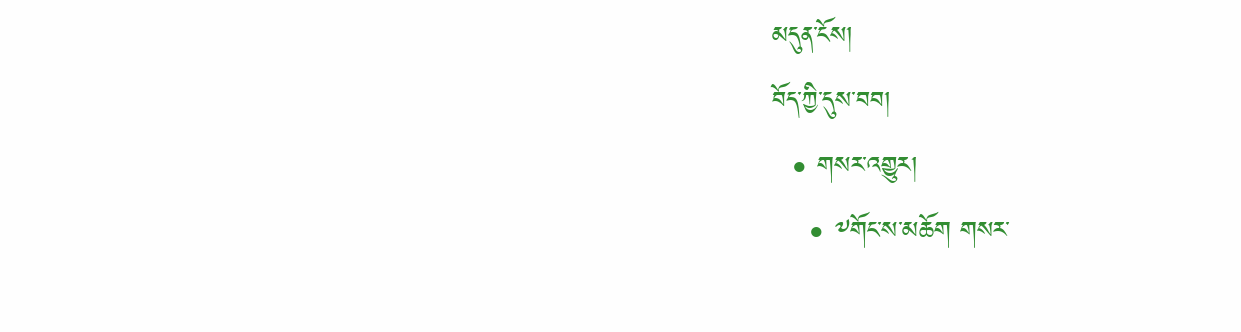མདུན་ངོས།
བོད་ཀྱི་དུས་བབ།
  • གསར་འགྱུར།
    • ༸གོང་ས་མཆོག གསར་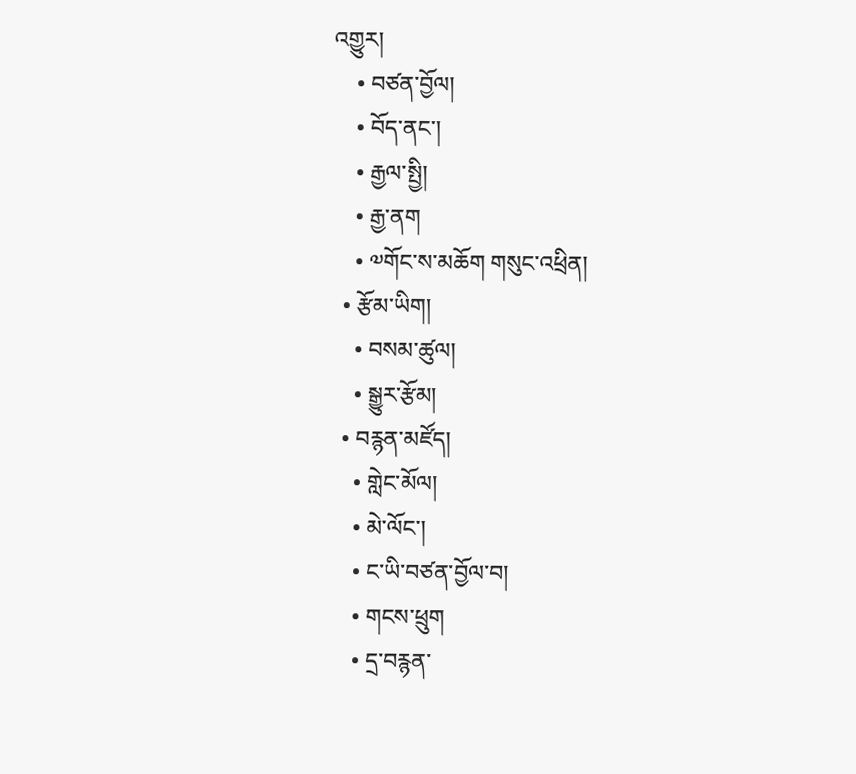འགྱུར།
    • བཙན་བྱོལ།
    • བོད་ནང་།
    • རྒྱལ་སྤྱི།
    • རྒྱ་ནག
    • ༧གོང་ས་མཆོག གསུང་འཕྲིན།
  • རྩོམ་ཡིག།
    • བསམ་ཚུལ།
    • སྒྱུར་རྩོམ།
  • བརྙན་མཛོད།
    • གླེང་མོལ།
    • མེ་ལོང་།
    • ང་ཡི་བཙན་བྱོལ་བ།
    • གངས་ཕྲུག
    • དྲ་བརྙན་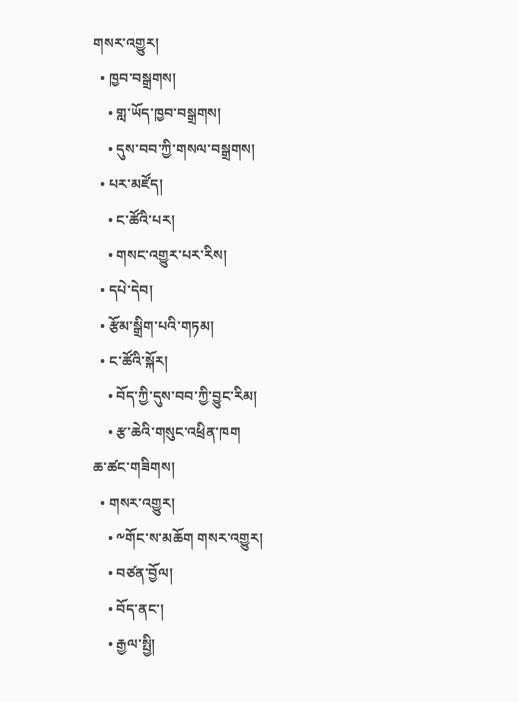གསར་འགྱུར།
  • ཁྱབ་བསྒྲགས།
    • གླ་ཡོད་ཁྱབ་བསྒྲགས།
    • དུས་བབ་ཀྱི་གསལ་བསྒྲགས།
  • པར་མཛོད།
    • ང་ཚོའི་པར།
    • གསང་འགྱུར་པར་རིས།
  • དཔེ་དེབ།
  • རྩོམ་སྒྲིག་པའི་གཏམ།
  • ང་ཚོའི་སྐོར།
    • བོད་ཀྱི་དུས་བབ་ཀྱི་བྱུང་རིམ།
    • རྩ་ཆེའི་གསུང་འཕྲིན་ཁག
ཆ་ཚང་གཟིགས།
  • གསར་འགྱུར།
    • ༸གོང་ས་མཆོག གསར་འགྱུར།
    • བཙན་བྱོལ།
    • བོད་ནང་།
    • རྒྱལ་སྤྱི།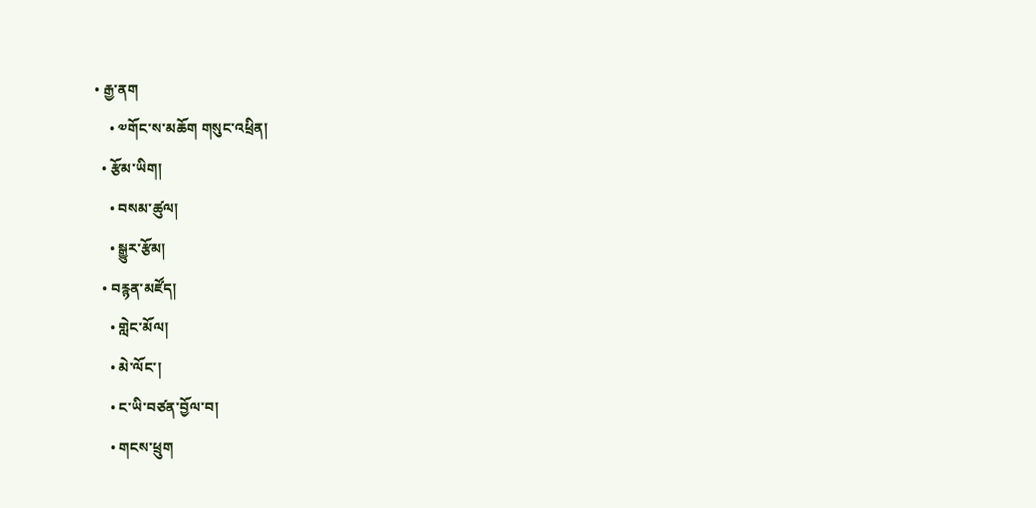• རྒྱ་ནག
    • ༧གོང་ས་མཆོག གསུང་འཕྲིན།
  • རྩོམ་ཡིག།
    • བསམ་ཚུལ།
    • སྒྱུར་རྩོམ།
  • བརྙན་མཛོད།
    • གླེང་མོལ།
    • མེ་ལོང་།
    • ང་ཡི་བཙན་བྱོལ་བ།
    • གངས་ཕྲུག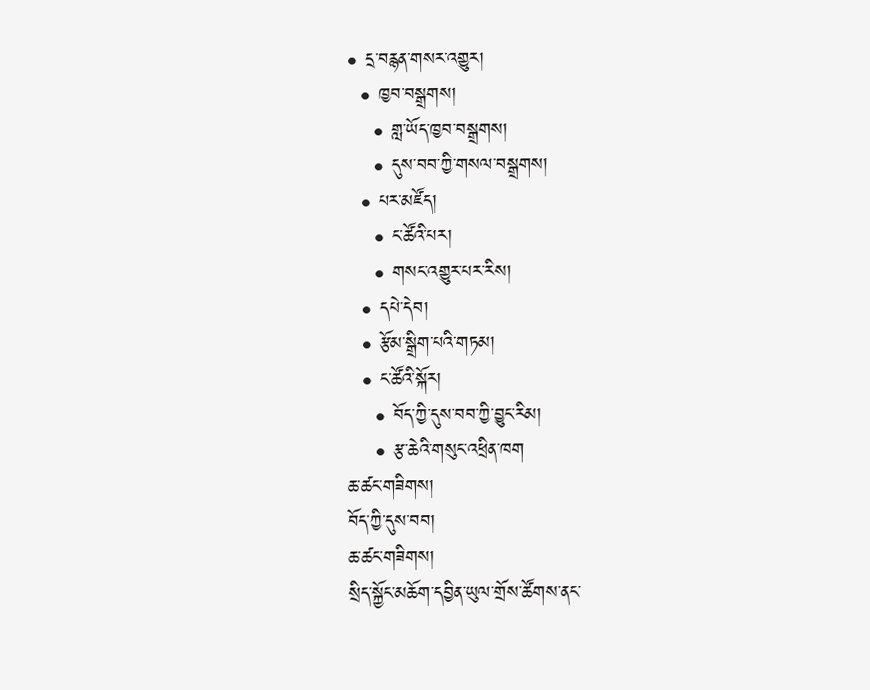• དྲ་བརྙན་གསར་འགྱུར།
  • ཁྱབ་བསྒྲགས།
    • གླ་ཡོད་ཁྱབ་བསྒྲགས།
    • དུས་བབ་ཀྱི་གསལ་བསྒྲགས།
  • པར་མཛོད།
    • ང་ཚོའི་པར།
    • གསང་འགྱུར་པར་རིས།
  • དཔེ་དེབ།
  • རྩོམ་སྒྲིག་པའི་གཏམ།
  • ང་ཚོའི་སྐོར།
    • བོད་ཀྱི་དུས་བབ་ཀྱི་བྱུང་རིམ།
    • རྩ་ཆེའི་གསུང་འཕྲིན་ཁག
ཆ་ཚང་གཟིགས།
བོད་ཀྱི་དུས་བབ།
ཆ་ཚང་གཟིགས།
སྲིད་སྐྱོང་མཆོག་དབྱིན་ཡུལ་གྲོས་ཚོགས་ནང་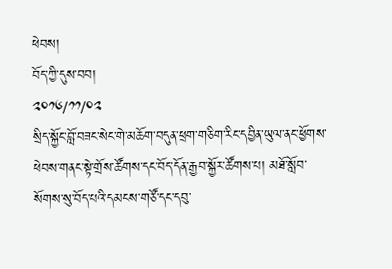ཕེབས།
བོད་ཀྱི་དུས་བབ།
༢༠༡༦/༡༡/༠༢
སྲིད་སྐྱོང་བློ་བཟང་སེང་གེ་མཆོག་བདུན་ཕྲག་གཅིག་རིང་དབྱིན་ཡུལ་ནང་ཕྱོགས་ཕེབས་གནང་སྟེ་གྲོས་ཚོགས་དང་བོད་དོན་རྒྱབ་སྐྱོར་ཚོགས་པ། མཐོ་སློབ་སོགས་སུ་བོད་པའི་དམངས་གཙོ་དང་དབུ་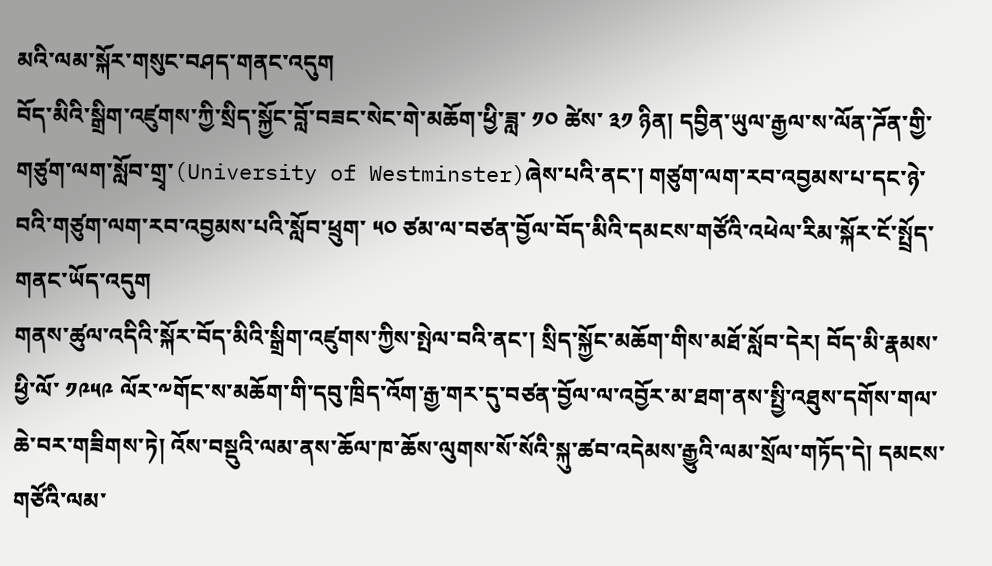མའི་ལམ་སྐོར་གསུང་བཤད་གནང་འདུག
བོད་མིའི་སྒྲིག་འཛུགས་ཀྱི་སྲིད་སྐྱོང་བློ་བཟང་སེང་གེ་མཆོག་ཕྱི་ཟླ་ ༡༠ ཚེས་ ༣༡ ཉིན། དབྱིན་ཡུལ་རྒྱལ་ས་ལོན་ཌོན་གྱི་གཙུག་ལག་སློབ་གྲྭ་(University of Westminster)ཞེས་པའི་ནང་། གཙུག་ལག་རབ་འབྱམས་པ་དང་ཉེ་བའི་གཙུག་ལག་རབ་འབྱམས་པའི་སློབ་ཕྲུག་ ༥༠ ཙམ་ལ་བཙན་བྱོལ་བོད་མིའི་དམངས་གཙོའི་འཕེལ་རིམ་སྐོར་ངོ་སྤྲོད་གནང་ཡོད་འདུག
གནས་ཚུལ་འདིའི་སྐོར་བོད་མིའི་སྒྲིག་འཛུགས་ཀྱིས་སྤེལ་བའི་ནང་། སྲིད་སྐྱོང་མཆོག་གིས་མཐོ་སློབ་དེར། བོད་མི་རྣམས་ཕྱི་ལོ་ ༡༩༥༩ ལོར་༸གོང་ས་མཆོག་གི་དབུ་ཁྲིད་འོག་རྒྱ་གར་དུ་བཙན་བྱོལ་ལ་འབྱོར་མ་ཐག་ནས་སྤྱི་འཐུས་དགོས་གལ་ཆེ་བར་གཟིགས་ཏེ། འོས་བསྡུའི་ལམ་ནས་ཆོལ་ཁ་ཆོས་ལུགས་སོ་སོའི་སྐུ་ཚབ་འདེམས་རྒྱུའི་ལམ་སྲོལ་གཏོད་དེ། དམངས་གཙོའི་ལམ་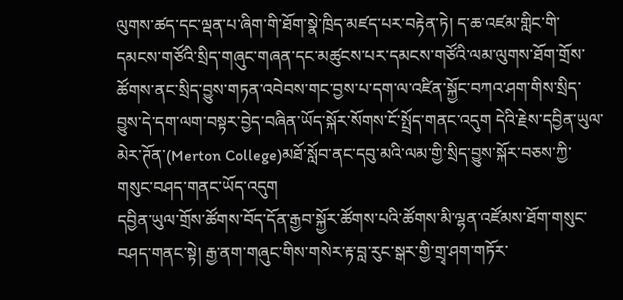ལུགས་ཚད་དང་ལྡན་པ་ཞིག་གི་ཐོག་སྣེ་ཁྲིད་མཛད་པར་བརྟེན་ཏེ། ད་ཆ་འཛམ་གླིང་གི་དམངས་གཙོའི་སྲིད་གཞུང་གཞན་དང་མཚུངས་པར་དམངས་གཙོའི་ལམ་ལུགས་ཐོག་གྲོས་ཚོགས་ནང་སྲིད་བྱུས་གཏན་འབེབས་གང་བྱས་པ་དག་ལ་འཛིན་སྐྱོང་བཀའ་ཤག་གིས་སྲིད་བྱུས་དེ་དག་ལག་བསྟར་བྱེད་བཞིན་ཡོད་སྐོར་སོགས་ངོ་སྤྲོད་གནང་འདུག དེའི་རྗེས་དབྱིན་ཡུལ་མེར་ཊོན་(Merton College)མཐོ་སློབ་ནང་དབུ་མའི་ལམ་གྱི་སྲིད་བྱུས་སྐོར་བཅས་ཀྱི་གསུང་བཤད་གནང་ཡོད་འདུག
དབྱིན་ཡུལ་གྲོས་ཚོགས་བོད་དོན་རྒྱབ་སྐྱོར་ཚོགས་པའི་ཚོགས་མི་ལྷན་འཛོམས་ཐོག་གསུང་བཤད་གནང་སྟེ། རྒྱ་ནག་གཞུང་གིས་གསེར་རྟ་བླ་རུང་སྒར་གྱི་གྲྭ་ཤག་གཏོར་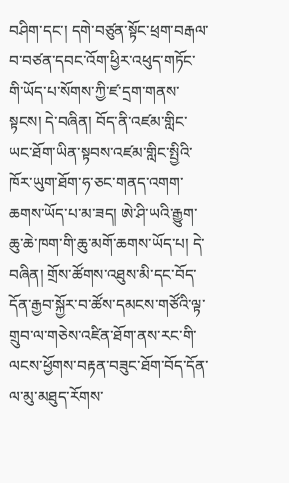བཤིག་དང་། དགེ་བཙུན་སྟོང་ཕྲག་བརྒལ་བ་བཙན་དབང་འོག་ཕྱིར་འཕུད་གཏོང་གི་ཡོད་པ་སོགས་ཀྱི་ཛ་དྲག་གནས་སྟངས། དེ་བཞིན། བོད་ནི་འཛམ་གླིང་ཡང་ཐོག་ཡིན་སྟབས་འཛམ་གླིང་སྤྱིའི་ཁོར་ཡུག་ཐོག་ཧ་ཅང་གནད་འགག་ཆགས་ཡོད་པ་མ་ཟད། ཨེ་ཤི་ཡའི་རྒྱུག་ཆུ་ཆེ་ཁག་གི་ཆུ་མགོ་ཆགས་ཡོད་པ། དེ་བཞིན། གྲོས་ཚོགས་འཐུས་མི་དང་བོད་དོན་རྒྱབ་སྐྱོར་བ་ཚོས་དམངས་གཙོའི་ལྟ་གྲུབ་ལ་གཅེས་འཛིན་ཐོག་ནས་རང་གི་ལངས་ཕྱོགས་བརྟན་བཟུང་ཐོག་བོད་དོན་ལ་མུ་མཐུད་རོགས་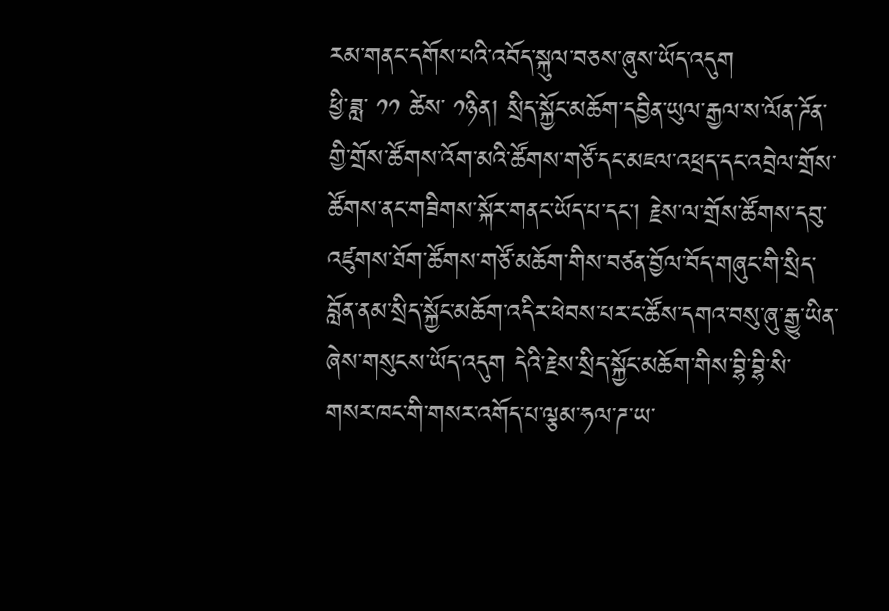རམ་གནང་དགོས་པའི་འབོད་སྐུལ་བཅས་ཞུས་ཡོད་འདུག
ཕྱི་ཟླ་ ༡༡ ཚེས་ ༡ཉིན། སྲིད་སྐྱོང་མཆོག་དབྱིན་ཡུལ་རྒྱལ་ས་ལོན་ཌོན་གྱི་གྲོས་ཚོགས་འོག་མའི་ཚོགས་གཙོ་དང་མཇལ་འཕྲད་དང་འབྲེལ་གྲོས་ཚོགས་ནང་གཟིགས་སྐོར་གནང་ཡོད་པ་དང་། རྗེས་ལ་གྲོས་ཚོགས་དབུ་འཛུགས་ཐོག་ཚོགས་གཙོ་མཆོག་གིས་བཙན་བྱོལ་བོད་གཞུང་གི་སྲིད་བློན་ནམ་སྲིད་སྐྱོང་མཆོག་འདིར་ཕེབས་པར་ང་ཚོས་དགའ་བསུ་ཞུ་རྒྱུ་ཡིན་ཞེས་གསུངས་ཡོད་འདུག དེའི་རྗེས་སྲིད་སྐྱོང་མཆོག་གིས་བྷི་བྷི་སི་གསར་ཁང་གི་གསར་འགོད་པ་ལྕམ་ཧལ་ཌ་ཡ་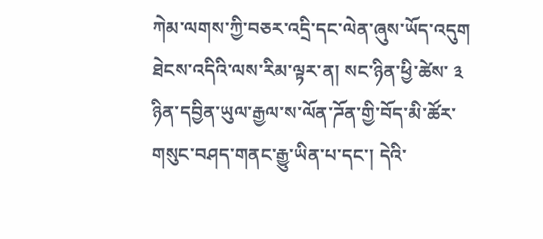ཀེམ་ལགས་ཀྱི་བཅར་འདྲི་དང་ལེན་ཞུས་ཡོད་འདུག
ཐེངས་འདིའི་ལས་རིམ་ལྟར་ན། སང་ཉིན་ཕྱི་ཚེས་ ༣ ཉིན་དབྱིན་ཡུལ་རྒྱལ་ས་ལོན་ཌོན་གྱི་བོད་མི་ཚོར་གསུང་བཤད་གནང་རྒྱུ་ཡིན་པ་དང་། དེའི་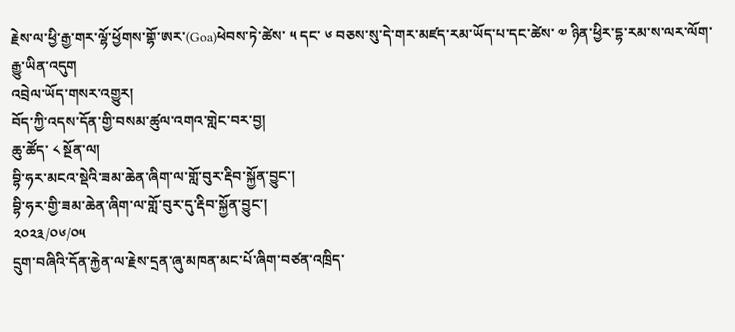རྗེས་ལ་ཕྱི་རྒྱ་གར་ལྷོ་ཕྱོགས་གྷོ་ཨར་(Goa)ཕེབས་ཏེ་ཚེས་ ༥ དང་ ༦ བཅས་སུ་དེ་གར་མཛད་རམ་ཡོད་པ་དང་ཚེས་ ༧ ཉིན་ཕྱིར་དྷ་རམ་ས་ལར་ལོག་རྒྱུ་ཡིན་འདུག
འབྲེལ་ཡོད་གསར་འགྱུར།
བོད་ཀྱི་འདས་དོན་གྱི་བསམ་ཚུལ་འགའ་གླེང་བར་བྱ།
ཆུ་ཚོད་ ༨ སྔོན་ལ།
བྷི་ཧར་མངའ་སྡེའི་ཟམ་ཆེན་ཞིག་ལ་གློ་བུར་རྡིབ་སྐྱོན་བྱུང་།
བྷི་ཧར་གྱི་ཟམ་ཆེན་ཞིག་ལ་གློ་བུར་དུ་རྡིབ་སྐྱོན་བྱུང་།
༢༠༢༣/༠༦/༠༥
དྲུག་བཞིའི་དོན་རྐྱེན་ལ་རྗེས་དྲན་ཞུ་མཁན་མང་པོ་ཞིག་བཙན་འཁྲིད་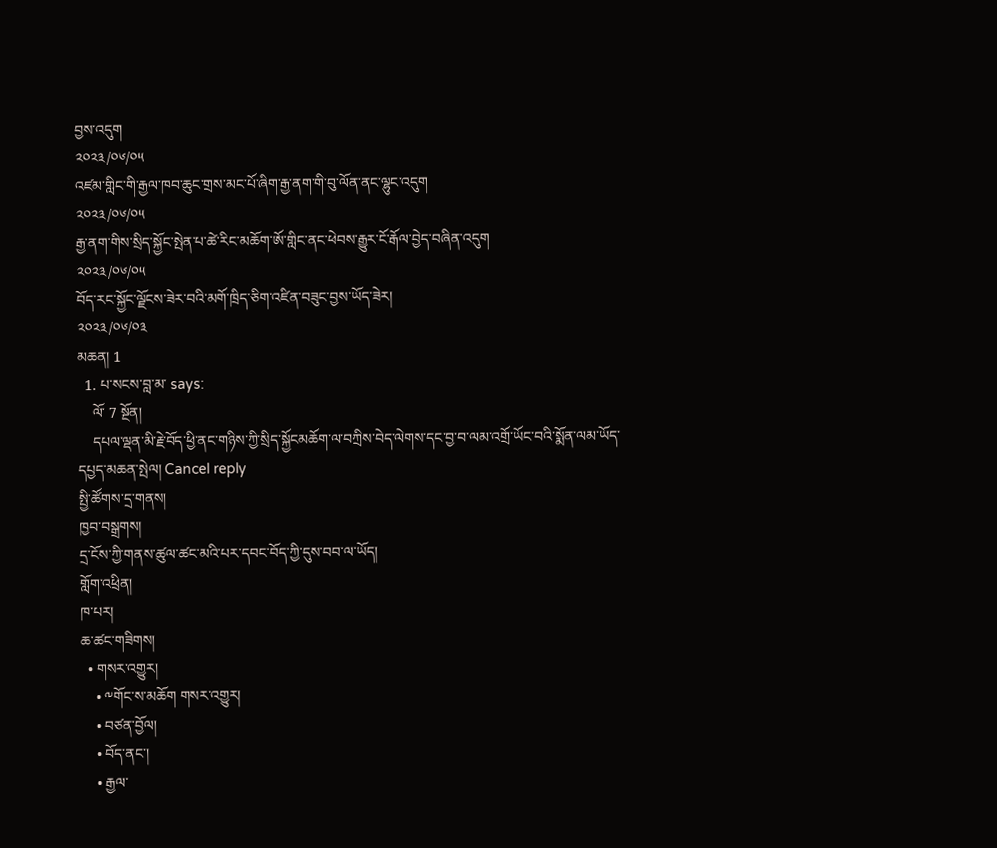བྱས་འདུག
༢༠༢༣/༠༦/༠༥
འཛམ་གླིང་གི་རྒྱལ་ཁབ་ཆུང་གྲས་མང་པོ་ཞིག་རྒྱ་ནག་གི་བུ་ལོན་ནང་ལྷུང་འདུག
༢༠༢༣/༠༦/༠༥
རྒྱ་ནག་གིས་སྲིད་སྐྱོང་སྤེན་པ་ཚེ་རིང་མཆོག་ཨོ་གླིང་ནང་ཕེབས་རྒྱུར་ངོ་རྒོལ་བྱེད་བཞིན་འདུག
༢༠༢༣/༠༦/༠༥
བོད་རང་སྐྱོང་ལྗོངས་ཟེར་བའི་མགོ་ཁྲིད་ཅིག་འཛིན་བཟུང་བྱས་ཡོད་ཟེར།
༢༠༢༣/༠༦/༠༣
མཆན། 1
  1. པ་སངས་བླ་མ་ says:
    ལོ་ 7 སྔོན།
    དཔལ་ལྡན་མི་རྗེ་བོད་ཕྱི་ནང་གཉིས་ཀྱི་སྲིད་སྐྱོངམཆོག་ལ་བཀྲིས་བེད་ལེགས་དང་བྱ་བ་ལམ་འགྲོ་ཡོང་བའི་སྨོན་ལམ་ཡོད་
དཔྱད་མཆན་སྤེལ། Cancel reply
སྤྱི་ཚོགས་དྲ་གནས།
ཁྱབ་བསྒྲགས།
དྲ་ངོས་ཀྱི་གནས་ཚུལ་ཚང་མའི་པར་དབང་བོད་ཀྱི་དུས་བབ་ལ་ཡོད།
གློག་འཕྲིན།
ཁ་པར།
ཆ་ཚང་གཟིགས།
  • གསར་འགྱུར།
    • ༸གོང་ས་མཆོག གསར་འགྱུར།
    • བཙན་བྱོལ།
    • བོད་ནང་།
    • རྒྱལ་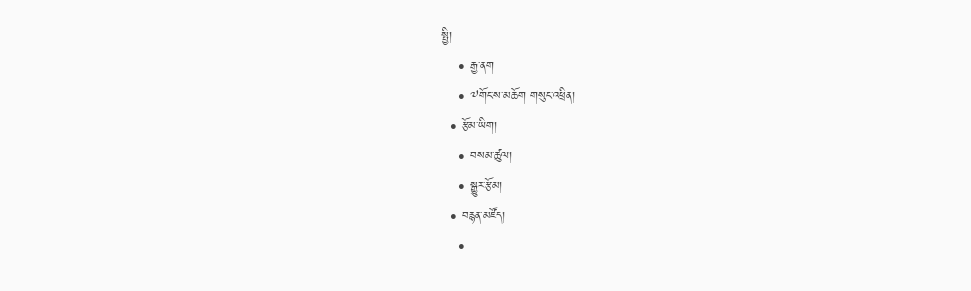སྤྱི།
    • རྒྱ་ནག
    • ༧གོང་ས་མཆོག གསུང་འཕྲིན།
  • རྩོམ་ཡིག།
    • བསམ་ཚུལ།
    • སྒྱུར་རྩོམ།
  • བརྙན་མཛོད།
    •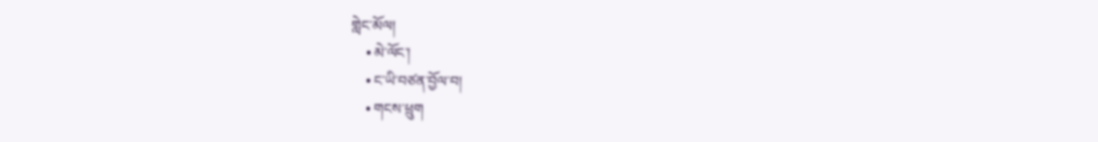གླེང་མོལ།
    • མེ་ལོང་།
    • ང་ཡི་བཙན་བྱོལ་བ།
    • གངས་ཕྲུག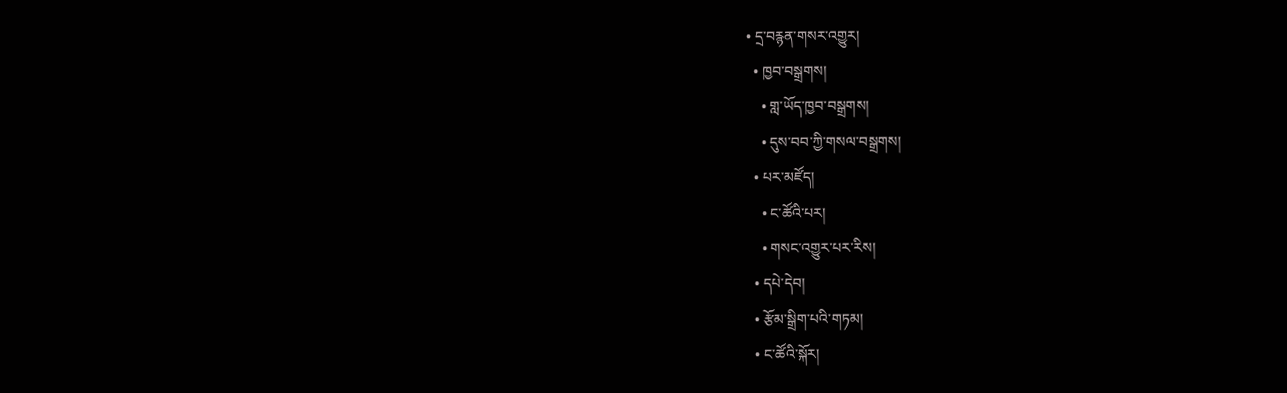• དྲ་བརྙན་གསར་འགྱུར།
  • ཁྱབ་བསྒྲགས།
    • གླ་ཡོད་ཁྱབ་བསྒྲགས།
    • དུས་བབ་ཀྱི་གསལ་བསྒྲགས།
  • པར་མཛོད།
    • ང་ཚོའི་པར།
    • གསང་འགྱུར་པར་རིས།
  • དཔེ་དེབ།
  • རྩོམ་སྒྲིག་པའི་གཏམ།
  • ང་ཚོའི་སྐོར།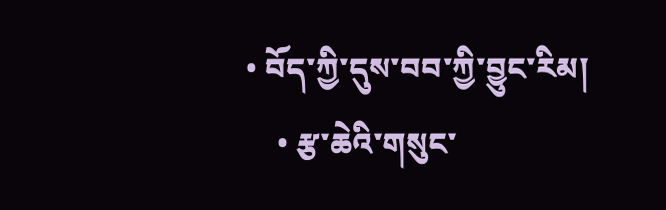• བོད་ཀྱི་དུས་བབ་ཀྱི་བྱུང་རིམ།
    • རྩ་ཆེའི་གསུང་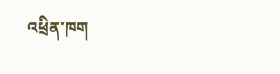འཕྲིན་ཁག